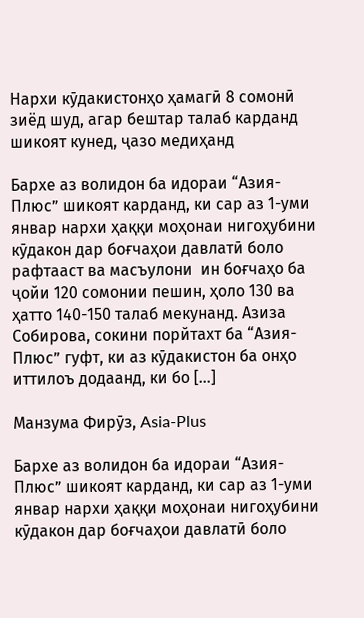Нархи кӯдакистонҳо ҳамагӣ 8 сомонӣ зиёд шуд, агар бештар талаб карданд шикоят кунед, ҷазо медиҳанд

Бархе аз волидон ба идораи “Азия-Плюс” шикоят карданд, ки сар аз 1-уми январ нархи ҳаққи моҳонаи нигоҳубини кӯдакон дар боғчаҳои давлатӣ боло рафтааст ва масъулони  ин боғчаҳо ба ҷойи 120 сомонии пешин, ҳоло 130 ва ҳатто 140-150 талаб мекунанд. Азиза Собирова, сокини порйтахт ба “Азия-Плюс” гуфт, ки аз кӯдакистон ба онҳо иттилоъ додаанд, ки бо […]

Манзума Фирӯз, Asia-Plus

Бархе аз волидон ба идораи “Азия-Плюс” шикоят карданд, ки сар аз 1-уми январ нархи ҳаққи моҳонаи нигоҳубини кӯдакон дар боғчаҳои давлатӣ боло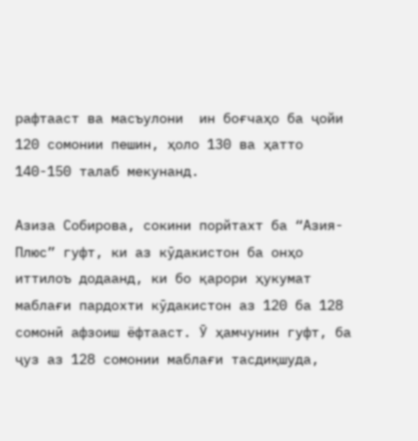рафтааст ва масъулони  ин боғчаҳо ба ҷойи 120 сомонии пешин, ҳоло 130 ва ҳатто 140-150 талаб мекунанд.

Азиза Собирова, сокини порйтахт ба “Азия-Плюс” гуфт, ки аз кӯдакистон ба онҳо иттилоъ додаанд, ки бо қарори ҳукумат маблағи пардохти кӯдакистон аз 120 ба 128 сомонӣ афзоиш ёфтааст. Ӯ ҳамчунин гуфт, ба ҷуз аз 128 сомонии маблағи тасдиқшуда,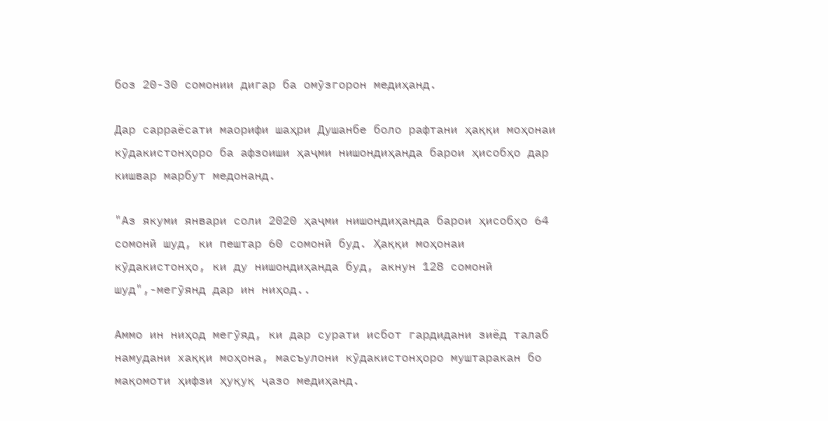боз 20-30 сомонии дигар ба омӯзгорон медиҳанд.

Дар сарраёсати маорифи шаҳри Душанбе боло рафтани ҳаққи моҳонаи кӯдакистонҳоро ба афзоиши ҳаҷми нишондиҳанда барои ҳисобҳо дар кишвар марбут медонанд.

"Аз якуми январи соли 2020 ҳаҷми нишондиҳанда барои ҳисобҳо 64 сомонӣ шуд, ки пештар 60 сомонӣ буд. Ҳаққи моҳонаи кӯдакистонҳо, ки ду нишондиҳанда буд, акнун 128 сомонӣ шуд",-мегӯянд дар ин ниҳод..

Аммо ин ниҳод мегӯяд, ки дар сурати исбот гардидани зиёд талаб намудани хаққи моҳона, масъулони кӯдакистонҳоро муштаракан бо мақомоти ҳифзи ҳуқуқ ҷазо медиҳанд.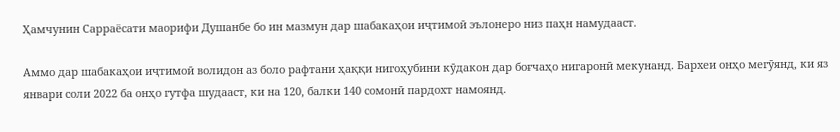Ҳамчунин Сарраёсати маорифи Душанбе бо ин мазмун дар шабакаҳои иҷтимоӣ эълонеро низ паҳн намудааст.

Аммо дар шабакаҳои иҷтимоӣ волидон аз боло рафтани ҳаққи нигоҳубини кӯдакон дар боғчаҳо нигаронӣ мекунанд. Бархеи онҳо мегӯянд, ки яз январи соли 2022 ба онҳо гутфа шудааст, ки на 120, балки 140 сомонӣ пардохт намоянд.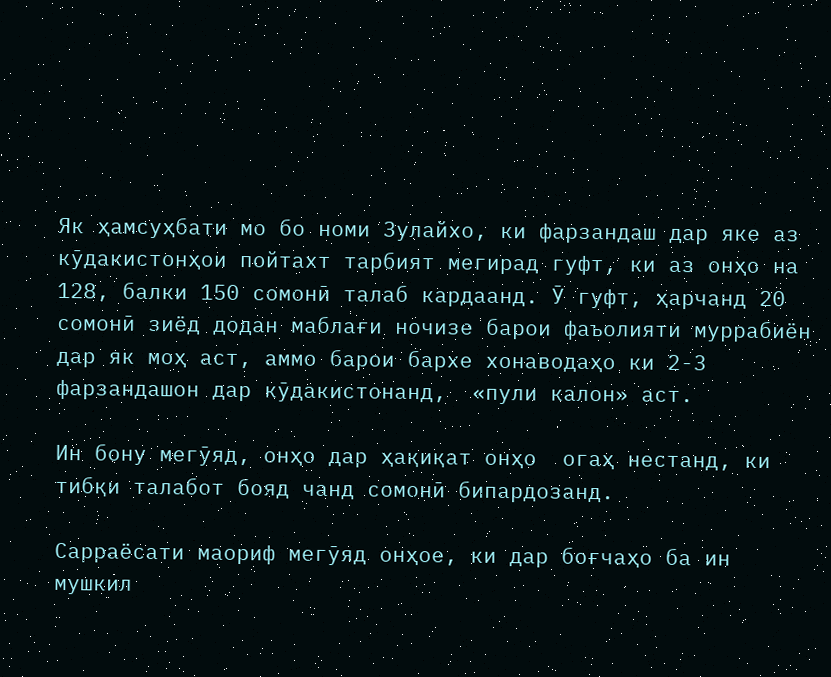Як ҳамсуҳбати мо бо номи Зулайхо, ки фарзандаш дар яке аз кӯдакистонҳои пойтахт тарбият мегирад гуфт, ки аз онҳо на 128, балки 150 сомонӣ талаб кардаанд. Ӯ гуфт, ҳарчанд 20 сомонӣ зиёд додан маблағи ночизе барои фаъолияти муррабиён дар як моҳ аст, аммо барои бархе хонаводаҳо ки 2-3 фарзандашон дар кӯдакистонанд,  «пули калон» аст.

Ин бону мегӯяд, онҳо дар ҳақиқат онҳо  огаҳ нестанд, ки тибқи талабот бояд чанд сомонӣ бипардозанд.

Сарраёсати маориф мегӯяд онҳое, ки дар боғчаҳо ба ин мушкил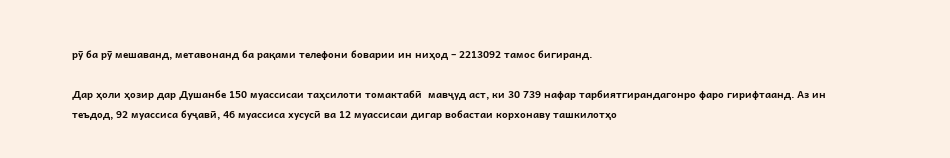рӯ ба рӯ мешаванд, метавонанд ба рақами телефони боварии ин ниҳод – 2213092 тамос бигиранд.

Дар ҳоли ҳозир дар Душанбе 150 муассисаи таҳсилоти томактабӣ  мавҷуд аст, ки 30 739 нафар тарбиятгирандагонро фаро гирифтаанд. Аз ин теъдод, 92 муассиса буҷавӣ, 46 муассиса хусусӣ ва 12 муассисаи дигар вобастаи корхонаву ташкилотҳо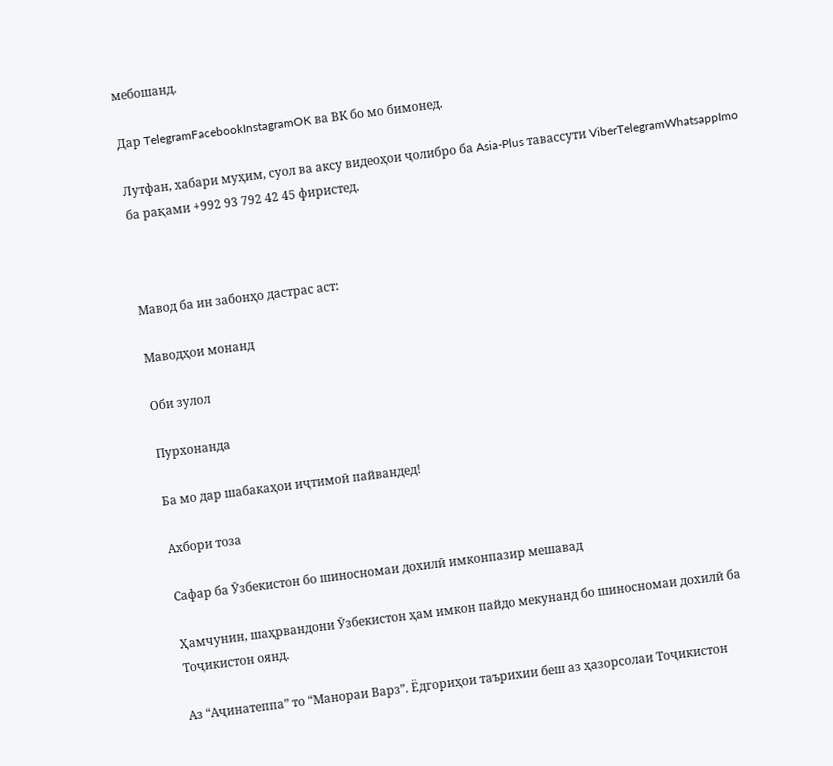мебошанд.

Дар TelegramFacebookInstagramOK ва ВК бо мо бимонед.

Лутфан, хабари муҳим, суол ва аксу видеоҳои ҷолибро ба Asia-Plus тавассути ViberTelegramWhatsappImo ба рақами +992 93 792 42 45 фиристед.



Мавод ба ин забонҳо дастрас аст:

Маводҳои монанд

Оби зулол

Пурхонанда

Ба мо дар шабакаҳои иҷтимоӣ пайвандед!

Ахбори тоза

Сафар ба Ӯзбекистон бо шиносномаи дохилӣ имконпазир мешавад

Ҳамчунин, шаҳрвандони Ӯзбекистон ҳам имкон пайдо мекунанд бо шиносномаи дохилӣ ба Тоҷикистон оянд.

Аз “Аҷинатеппа” то “Манораи Варз”. Ёдгориҳои таърихии беш аз ҳазорсолаи Тоҷикистон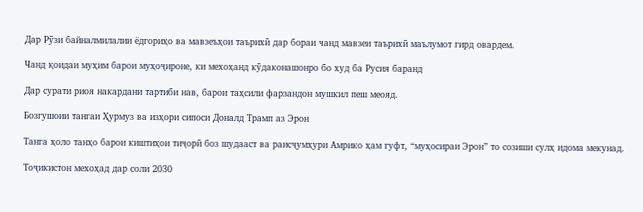Дар Рӯзи байналмилалии ёдгориҳо ва мавзеъҳои таърихӣ дар бораи чанд мавзеи таърихӣ маълумот гирд овардем.

Чанд қоидаи муҳим барои муҳоҷироне, ки мехоҳанд кӯдаконашонро бо худ ба Русия баранд

Дар сурати риоя накардани тартиби нав, барои таҳсили фарзандон мушкил пеш меояд.

Бозгушоии тангаи Ҳурмуз ва изҳори сипоси Доналд Трамп аз Эрон

Танга ҳоло танҳо барои киштиҳои тиҷорӣ боз шудааст ва раисҷумҳури Амрико ҳам гуфт, “муҳосираи Эрон” то созиши сулҳ идома мекунад.

Тоҷикистон мехоҳад дар соли 2030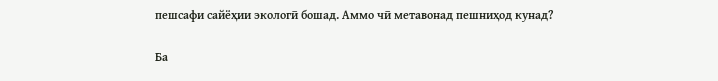пешсафи сайёҳии экологӣ бошад. Аммо чӣ метавонад пешниҳод кунад?

Ба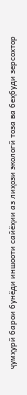ҷумҳурӣ барои бунёди иншооти сайёҳии аз лиҳози экологӣ тоза ва беҳбуди зерсохтор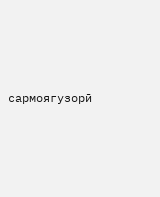сармоягузорӣ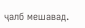ҷалб мешавад.